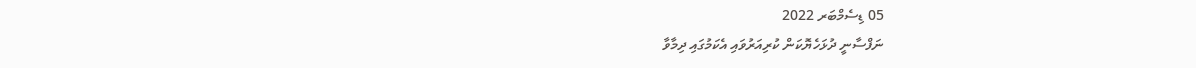05 ޑިސެމްބަރ 2022
ނަފްސާނީ ދުޅަހެޔޮކަން ކުރިއަރުވައި އެކަމުގައި ދިމާވާ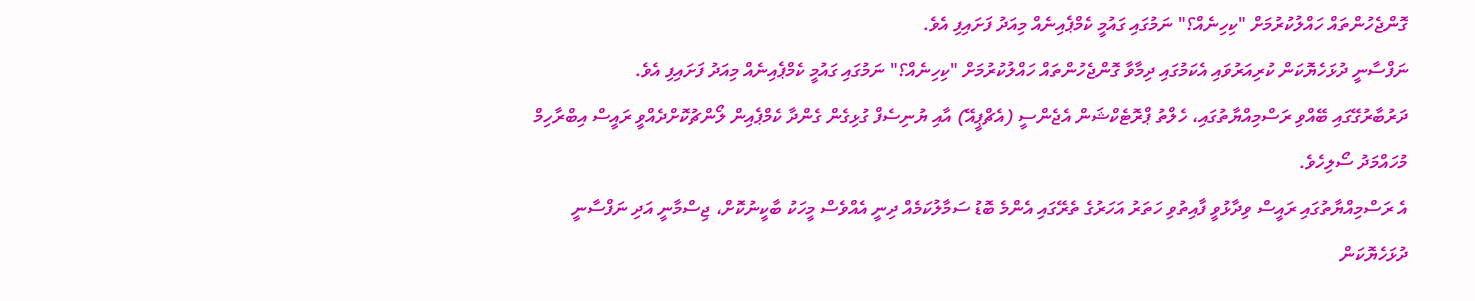ގޮންޖެހުންތައް ހައްލުކުރުމަށް "ކިހިނެއް؟" ނަމުގައި ގައުމީ ކެމްޕެއިނެއް މިއަދު ފަށައިފި އެވެ.
ނަފްސާނީ ދުޅަހެޔޮކަން ކުރިއަރުވައި އެކަމުގައި ދިމާވާ ގޮންޖެހުންތައް ހައްލުކުރުމަށް "ކިހިނެއް؟" ނަމުގައި ގައުމީ ކެމްޕެއިނެއް މިއަދު ފަށައިފި އެވެ.
ދަރުބާރުގޭގައި ބޭއްވި ރަސްމިއްޔާތުގައި، ހެލްތު ޕްރޮޓެކްޝަން އެޖެންސީ (އެޗްޕީއޭ) އާއި ޔުނިސެފް ގުޅިގެން ގެންދާ ކެމްޕެއިން ލޯންޗުކޮށްދެއްވީ ރައީސް އިބްރާހިމް މުހައްމަދު ސޯލިހެވެ.
އެ ރަސްމިއްޔާތުގައި ރައީސް ވިދާޅުވީ ފާއިތުވި ހަތަރު އަހަރުގެ ތެރޭގައި އެންމެ ބޮޑު ސަމާލުކަމެއް ދިނީ އެއްވެސް މީހަކު ބާކީނުކޮށް، ޖިސްމާނީ އަދި ނަފްސާނީ ދުޅަހެޔޮކަން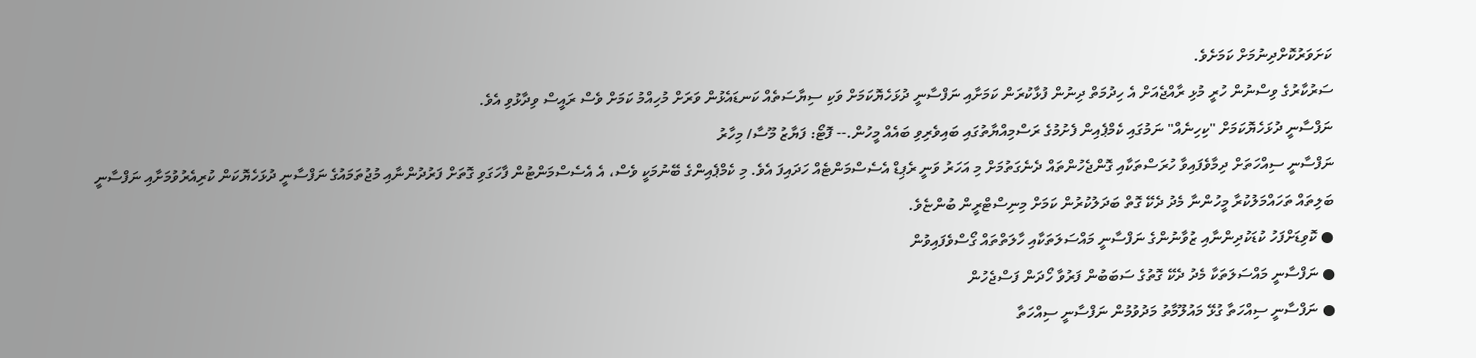ކަށަވަރުކޮށްދިނުމަށް ކަމަށެވެ.
ސަރުކާރުގެ ވިސްނުން ހުރީ މުޅި ރާއްޖެއަށް އެ ހިދުމަތް ދިނުން ފުޅާކުރަން ކަމަށާއި ނަފްސާނީ ދުޅަހެޔޮކަމަށް ވަކި ސިޔާސަތެއް ކަނޑައެޅުން ވަރަށް މުހިއްމު ކަމަށް ވެސް ރައީސް ވިދާޅުވި އެވެ.
ނަފްސާނީ ދުޅަހެޔޮކަމަށް "ކިހިނެއް" ނަމުގައި ކެމްޕެއިން ފެށުމުގެ ރަސްމިއްޔާތުގައި ބައިވެރިވި ބައެއް މީހުން.-- ފޮޓޯ: ފަޔާޒު މޫސާ/ މިހާރު
ނަފްސާނީ ސިއްހަތަށް ދިމާވެފައިވާ ހުރަސްތަކާއި ގޮންޖެހުންތައް ދެނެގަތުމަށް މި އަހަރު ވަނީ ރެޕިޑް އެސެސްމަންޓެއް ހަދައިފަ އެވެ. މި ކެމްޕެއިންގެ ބޭނުމަކީ ވެސް، އެ އެސެސްމަންޓުން ފާހަގަވި ގޮތަށް ފަރުދުންނާއި މުޖުތަމައުގެ ނަފްސާނީ ދުޅަހެޔޮކަން ކުރިއެރުވުމަށާއި ނަފްސާނީ ބަލިތައް ތަހައްމަލުކުރާ މީހުންނާ މެދު ދެކޭ ގޮތް ބަދަލުކުރުން ކަމަށް މިނިސްޓްރީން ބުންޏެވެ.
● ކޮވިޑަށްފަހު ކުޑަކުދިންނާއި ޒުވާނުންގެ ނަފްސާނީ މައްސަލަތަކާއި ހާލަތްތައް ގޯސްވެފައިވުން
● ނަފްސާނީ މައްސަލަތަކާ މެދު ދެކޭ ގޮތުގެ ސަބަބުން ފަރުވާ ހޯދަން ފަސްޖެހުން
● ނަފްސާނީ ސިއްހަތާ ގުޅޭ މައުލޫމާތު މަދުވުމުން ނަފްސާނީ ސިއްހަތާ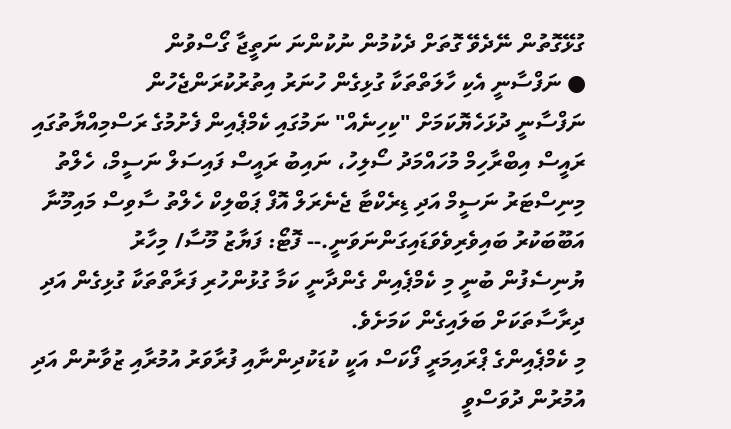ގުޅޭގޮތުން ނޭދެވޭ ގޮތަށް ދެކުމުން ނުކުންނަ ނަތީޖާ ގޯސްވުން
● ނަފްސާނީ އެކި ހާލަތްތަކާ ގުޅިގެން ހުނަރު އިތުރުކުރަންޖެހުން
ނަފްސާނީ ދުޅަހެޔޮކަމަށް "ކިހިނެއް" ނަމުގައި ކެމްޕެއިން ފެށުމުގެ ރަސްމިއްޔާތުގައި ރައީސް އިބްރާހިމް މުހައްމަދު ސޯލިހު، ނައިބު ރައީސް ފައިސަލް ނަސީމް، ހެލްތު މިނިސްޓަރު ނަސީމް އަދި ޑިރެކްޓާ ޖެނެރަލް އޮފް ޕަބްލިކް ހެލްތު ސާވިސް މައިމޫނާ އަބޫބަކުރު ބައިވެރިވެވަޑައިގަންނަވަނީ.-- ފޮޓޯ: ފަޔާޒު މޫސާ/ މިހާރު
ޔުނިސެފުން ބުނީ މި ކެމްޕެއިން ގެންދާނީ ކަމާ ގުޅުންހުރި ފަރާތްތަކާ ގުޅިގެން އަދި ދިރާސާތަކަށް ބަލައިގެން ކަމަށެވެ.
މި ކެމްޕެއިންގެ ޕްރައިމަރީ ފޯކަސް އަކީ ކުޑަކުދިންނާއި ފުރާވަރު އުމުރާއި ޒުވާނުން އަދި އުމުރުން ދުވަސްވީ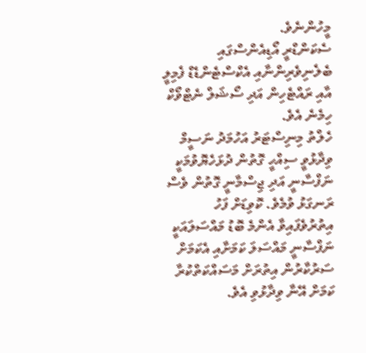މީހުންނެވެ.
ސެކަންޑްރީ އޯޑިއެންސްގައި ބެލެނިވެރިންނާއި އެކްސްޓެންޑެޑް ފެމިލީ އާއި ރައްޓެހިން އަދި ސޯޝަލް ނެޓްވޯކް ހިމެނެ އެވެ.
ހެލްތު މިނިސްޓަރު އަހުމަދު ނަސީމް ވިދާޅުވީ ސިއްހީ ގޮތުން ދުޅަހެޔޮވުމަކީ ނަފްސާނީ އަދި ޖިސްމާނީ ގޮތުން ވެސް ރަނގަޅު ވުމެވެ. ކޮވިޑަށް ފަހު އިތުރުވެފައިވާ އެންމެ ބޮޑު މައްސަލައަކީ ނަފްސާނީ މައްސަލަ ކަމަށާއި އެކަމަށް ސަރުކާރުން އިތުރަށް މަސައްކަތްކުރާ ކަމަށް އޭނާ ވިދާޅުވި އެވެ.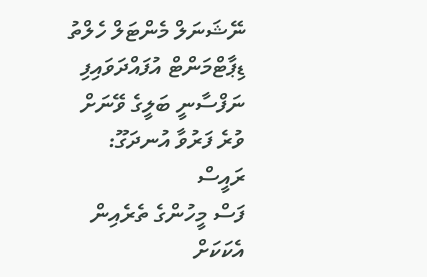ނޭޝަނަލް މެންޓަލް ހެލްތު ޑިޕާޓްމަންޓް އުފައްދަވައިފި
ނަފްސާނީ ބަލީގެ ވޭނަށް ވުރެ ފަރުވާ އުނދަގޫ: ރައީސް
ފަސް މީހުންގެ ތެރެއިން އެކަކަށް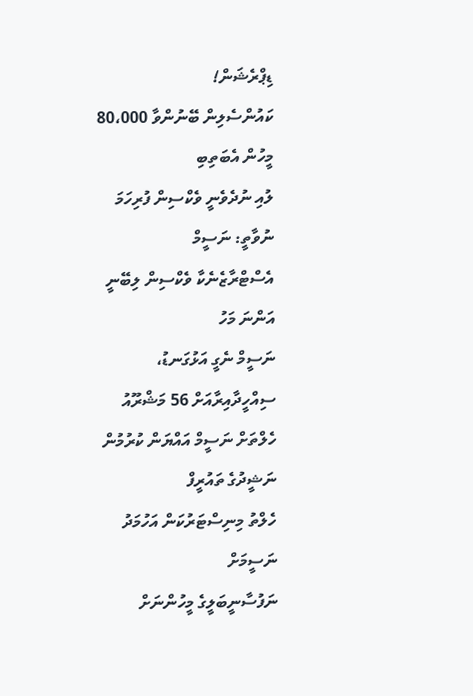ޑިޕްރެޝަން!
ކައުންސެލިން ބޭނުންވާ 80،000 މީހުން އެބަތިބި
ލުއި ނުދެވެނީ ވެކްސިން ފުރިހަމަ ނުވާތީ: ނަސީމް
އެސްޓްރާޒެނެކާ ވެކްސިން ލިބޭނީ އަންނަ މަހު
ނަސީމް ނެގީ އަޅުގަނޑު، ސިއްހީދާއިރާއަށް 56 މަޝްރޫއު
ހެލްތަށް ނަސީމް އައްޔަން ކުރުމުން ނަޝީދުގެ ތައުރީފް
ހެލްތު މިނިސްޓަރުކަން އަހުމަދު ނަސީމަށް
ނަފުސާނީބަލީގެ މީހުންނަށް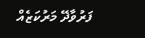ފަރުވާދޭ މަރުކަޒެއް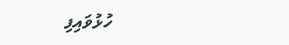ހުޅުވައިފި